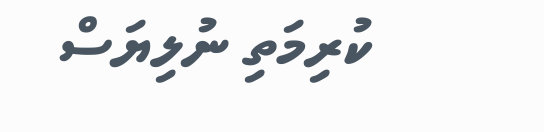ކުރިމަތި ނުލިޔަސް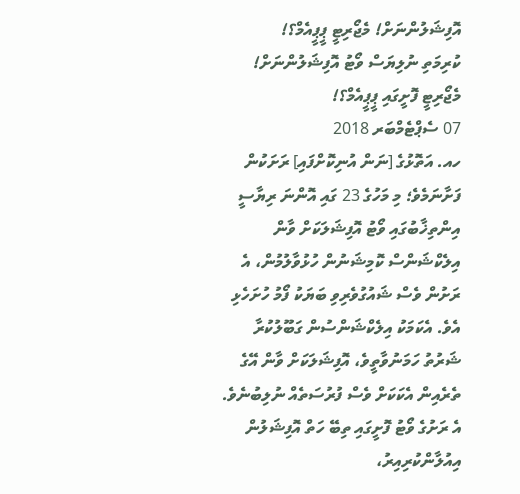އޮފިޝަލުންނަށް! މެޖޯރިޓީ ޕީޕީއެމް؟!
ކުރިމަތި ނުލިޔަސް ވޯޓު އޮފިޝަލުންނަށް! މެޖޯރިޓީ ފޮށީގައި ޕީޕީއެމް؟!
07 ސެޕްޓެމްބަރ 2018
ހއ. އަތޮޅުގެ [ނަން އުނިކޮށްފައި] ރަށަކުން ފަށާނަމެވެ؛ މި މަހުގެ 23 ގައި އޮންނަ ރިޔާސީ އިންތިޚާބުގައި ވޯޓު އޮފިޝަލަކަށް ވާން އިލެކްޝަންސް ކޮމިޝަނުން ހުޅުވާލުމުން، އެ ރަށުން ވެސް ޝައުގުވެރިވި ބަޔަކު ފޯމު ހުށަހެޅި އެވެ. އެކަމަކު އިލެކްޝަންސުން ގަބޫލުކުރާ ޝަރުތު ހަމަނުވާތީވެ، އޮފިޝަލަކަށް ވާން އޭގެ ތެރެއިން އެކަކަށް ވެސް ފުރުސަތެއް ނުލިބުނެވެ. އެ ރަށުގެ ވޯޓު ފޮށީގައި ތިބޭ ހަތް އޮފިޝަލުން އިއުލާންކުރިއިރު،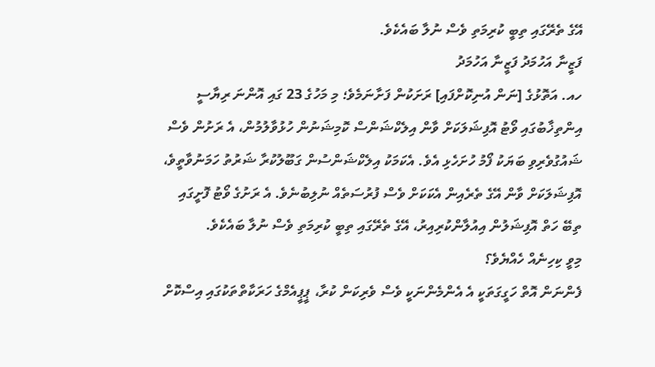އޭގެ ތެރޭގައި ތިބީ ކުރިމަތި ވެސް ނުލާ ބައެކެވެ.
ފަޒީނާ އަހުމަދު ފަޒީނާ އަހުމަދު
ހއ. އަތޮޅުގެ [ނަން އުނިކޮށްފައި] ރަށަކުން ފަށާނަމެވެ؛ މި މަހުގެ 23 ގައި އޮންނަ ރިޔާސީ އިންތިޚާބުގައި ވޯޓު އޮފިޝަލަކަށް ވާން އިލެކްޝަންސް ކޮމިޝަނުން ހުޅުވާލުމުން، އެ ރަށުން ވެސް ޝައުގުވެރިވި ބަޔަކު ފޯމު ހުށަހެޅި އެވެ. އެކަމަކު އިލެކްޝަންސުން ގަބޫލުކުރާ ޝަރުތު ހަމަނުވާތީވެ، އޮފިޝަލަކަށް ވާން އޭގެ ތެރެއިން އެކަކަށް ވެސް ފުރުސަތެއް ނުލިބުނެވެ. އެ ރަށުގެ ވޯޓު ފޮށީގައި ތިބޭ ހަތް އޮފިޝަލުން އިއުލާންކުރިއިރު، އޭގެ ތެރޭގައި ތިބީ ކުރިމަތި ވެސް ނުލާ ބައެކެވެ.
މިވީ ކިހިނެއް ހެއްޔެވެ؟
ފެންނަން އޮތް ހަގީގަތަކީ އެ އެންމެންނަކީ ވެސް ވެރިކަން ކުރާ، ޕީޕީއެމްގެ ހަރަކާތްތަކުގައި އިސްކޮށް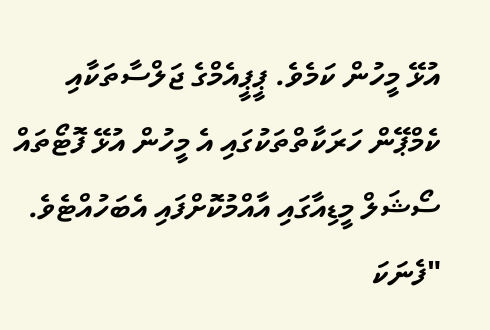އުޅޭ މީހުން ކަމެވެ. ޕީޕީއެމްގެ ޖަލްސާތަކާއި ކެމްޕޭން ހަރަކާތްތަކުގައި އެ މީހުން އުޅޭ ފޮޓޯތައް ސޯޝަލް މީޑިއާގައި އާއްމުކޮށްފައި އެބަހުއްޓެވެ.
"ފެނަކަ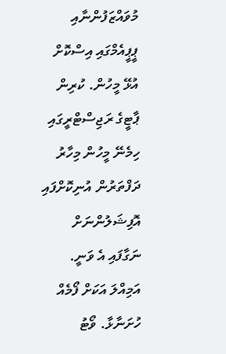މުވައްޒަފުންނާއި ޕީޕީއެމްގައި އިސްކޮށް އުޅޭ މީހުން. ކުރިން ޕާޓީގެ ރަޖިސްޓްރީގައި ހިމެނޭ މީހުން މިހާރު ދަފްތަރުން އުނިކޮށްފައި އޮފިޝަލުންނަށް ނަގާފައި އެ ވަނީ. އަމިއްލަ އަކަށް ފޯމެއް ހުށަނާޅާ. ވޯޓު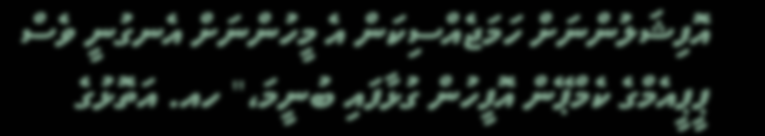އޮފިޝަލުންނަށް ހަމަޖެއްސިކަން އެ މީހުންނަށް އެނގުނީ ވެސް ޕީޕީއެމްގެ ކެމްޕޭން އޮފީހުން ގުޅާފައި ބުނީމަ،" ހއ. އަތޮޅުގެ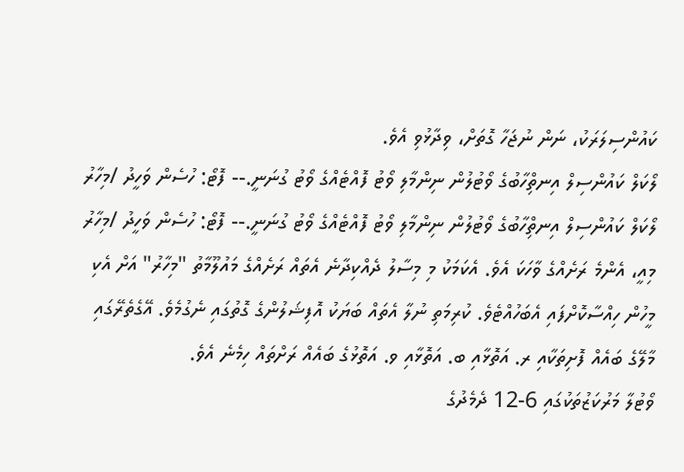ކައުންސިލަރަކު، ނަން ނުޖަހާ ގޮތަށް، ވިދާޅުވި އެވެ.
ލޯކަލް ކައުންސިލް އިނތިްހާބުގެ ވޯޓުލުން ނިންމާލި ވޯޓު ފޮއްޓެއްގެ ވޯޓު ގުނަނީ.-- ފޮޓޯ: ހުސެން ވަހީދު /މިހާރު
ލޯކަލް ކައުންސިލް އިނތިްހާބުގެ ވޯޓުލުން ނިންމާލި ވޯޓު ފޮއްޓެއްގެ ވޯޓު ގުނަނީ.-- ފޮޓޯ: ހުސެން ވަހީދު /މިހާރު
މިއީ، އެންމެ ރަށެއްގެ ވާހަކަ އެވެ. އެކަމަކު މި މިސާލު ދެއްކިދާނެ އެތައް ރަށެއްގެ މައުލޫމާތު "މިހާރު" އަށް އެކި މީހުން ހިއްސާކޮށްފައި އެބަހުއްޓެވެ. ކުރިމަތި ނުލާ އެތައް ބަޔަކު އޮފިޝަލުންގެ ގޮތުގައި ނެގުމެވެ. އޭގެތެރޭގައި މާލޭގެ ބައެއް ފޮށިތަކާއި ރ. އަތޮޅާއި ބ. އަތޮޅާއި ވ. އަތޮޅުގެ ބައެއް ރަށްތައް ހިމެނެ އެވެ.
ވޯޓުލާ މަރުކަޒުތަކުގައި 6-12 ދެމެދުގެ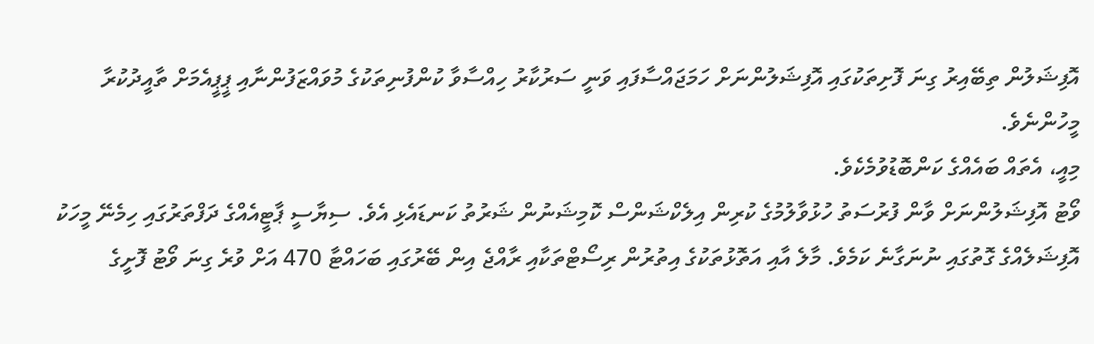އޮފިޝަލުން ތިބޭއިރު ގިނަ ފޮށިތަކުގައި އޮފިޝަލުންނަށް ހަމަޖައްސާފައި ވަނީ ސަރުކާރު ހިއްސާވާ ކުންފުނިތަކުގެ މުވައްޒަފުންނާއި ޕީޕީއެމަށް ތާއީދުކުރާ މީހުންނެވެ.
މިއީ، އެތައް ބައެއްގެ ކަންބޮޑުވުމެކެވެ.
ވޯޓު އޮފިޝަލުންނަށް ވާން ފުރުސަތު ހުޅުވާލުމުގެ ކުރިން އިލެކްޝަންސް ކޮމިޝަނުން ޝަރުތު ކަނޑައެޅި އެވެ. ސިޔާސީ ޕާޓީއެއްގެ ދަފްތަރުގައި ހިމެނޭ މީހަކު އޮފިޝަލެއްގެ ގޮތުގައި ނުނަގާނެ ކަމެވެ. މާލެ އާއި އަތޮޅުތަކުގެ އިތުރުން ރިސޯޓްތަކާއި ރާއްޖެ އިން ބޭރުގައި ބަހައްޓާ 470 އަށް ވުރެ ގިނަ ވޯޓު ފޮށީގެ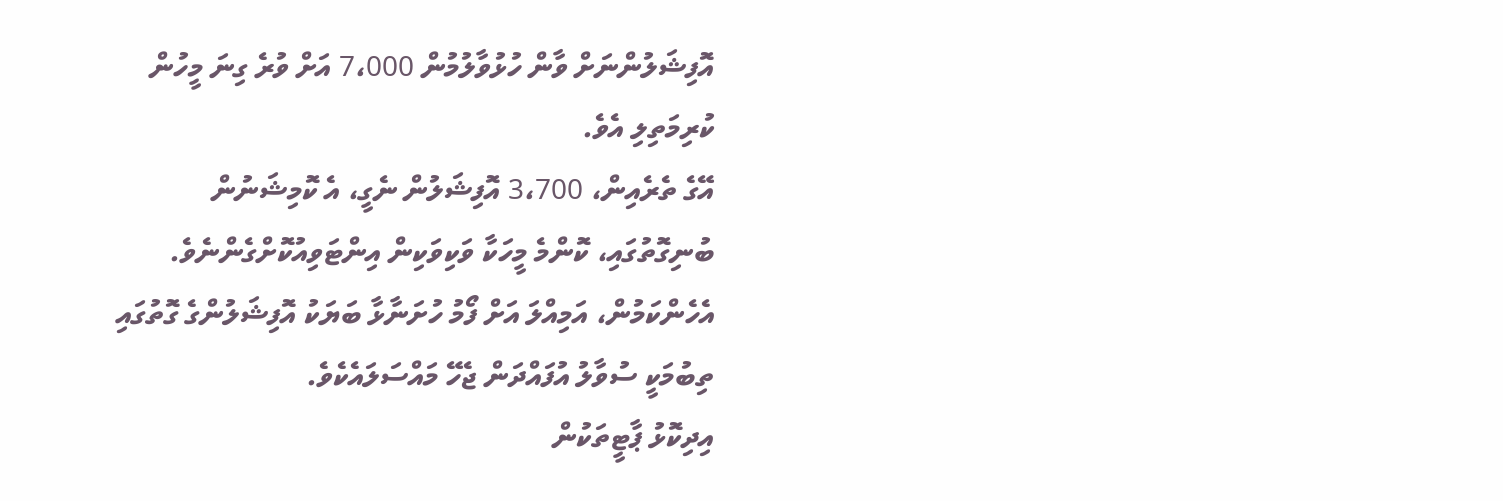އޮފިޝަލުންނަށް ވާން ހުޅުވާލުމުން 7،000 އަށް ވުރެ ގިނަ މީހުން ކުރިމަތިލި އެވެ.
އޭގެ ތެރެއިން، 3،700 އޮފިޝަލުން ނެގީ، އެ ކޮމިޝަނުން ބުނިގޮތުގައި، ކޮންމެ މީހަކާ ވަކިވަކިން އިންޓަވިއުކޮށްގެންނެވެ. އެހެންކަމުން، އަމިއްލަ އަށް ފޯމު ހުށަނާޅާ ބަޔަކު އޮފިޝަލުންގެ ގޮތުގައި ތިބުމަކީ ސުވާލު އުފައްދަން ޖެހޭ މައްސަލައެކެވެ.
އިދިކޮޅު ޕާޓީތަކުން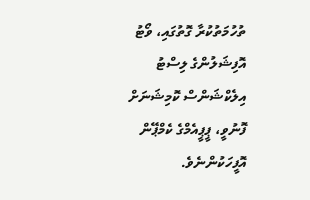ތުހުމަތުކުރާ ގޮތުގައި، ވޯޓު އޮފިޝަލުންގެ ލިސްޓު އިލެކްޝަންސް ކޮމިޝަނަށް ފޮނުވީ، ޕީޕީއެމްގެ ކެމްޕޭން އޮފީހަކުންނެވެ.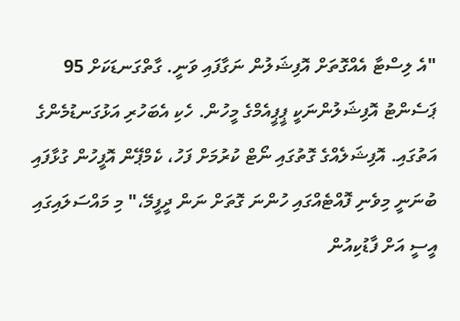"އެ ލިސްޓާ އެއްގޮތަށް އޮފިޝަލުން ނަގާފައި ވަނީ. ގާތްގަނޑަކަށް 95 ޕަސެންޓު އޮފިޝަލުންނަކީ ޕީޕީއެމްގެ މީހުން. ހެކި އެބަހުރި އަޅުގަނޑުމެންގެ އަތުގައި. އޮފިޝަލެއްގެ ގޮތުގައި ނޯޓް ކުރުމަށް ފަހު، ކެމްޕޭން އޮފީހުން ގުޅާފައި ބުނަނީ މިވެނި ފޮއްޓެއްގައި ހުންނަ ގޮތަށް ނަން ދީފީމޭ،" މި މައްސަލައިގައި އީސީ އަށް ފާޑުކިއުން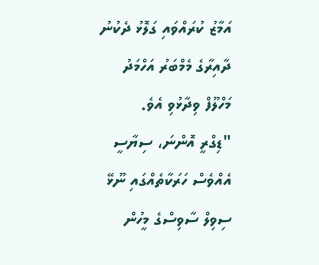އަމާޒު ކުރައްވައި ގަލޮޅު ދެކުނު ދާއިރާގެ މެމްބަރު އަހްމަދު މަހްލޫފް ވިދާޅުވި އެވެ.
"ޑިގްރީ އޮންނަ، ސިޔާސީ އެއްވެސް ހަރަކާތެއްގައި ނޫޅޭ ސިވިލް ސާވިސްގެ މީހުން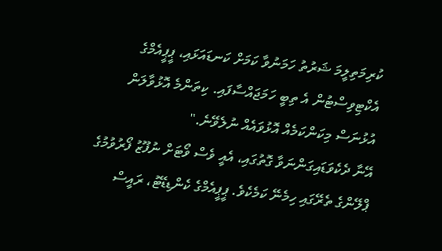ކުރިމަތިލީމަ ޝަރުތު ހަމަނުވާ ކަމަށް ކަނޑައަޅައި، ޕީޕީއެމްގެ އެކްޓިވިސްޓުން އެ ތިބީ ހަމަޖައްސާފައި. ކިތަންމެ އޮޅުވާލަން އުޅުނަސް މިކަންކަމެއް އޮޅުވައެއް ނުލެވޭނެ."
އޭނާ ދެކެވަޑައިގަންނަވާ ގޮތުގައި، އެއީ ވެސް ވޯޓަށް ނުފޫޒު ފޯރުވުމުގެ ޕްލޭންގެ ތެރޭގައި ހިމެނޭ ކަމެކެވެ. ޕީޕީއެމްގެ ކެންޑިޑޭޓު، ރައީސް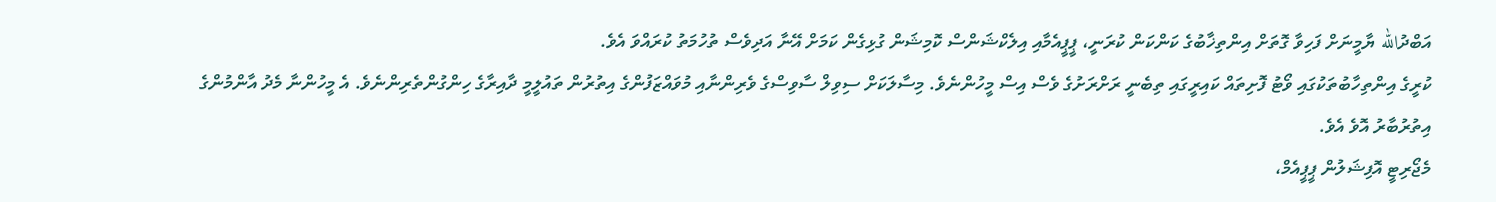އަބްދުالله ޔާމީނަށް ފަހިވާ ގޮތަށް އިންތިޚާބުގެ ކަންކަން ކުރަނީ، ޕީޕީއެމާއި އިލެކްޝަންސް ކޮމިޝަން ގުޅިގެން ކަމަށް އޭނާ އަދިވެސް ތުހުމަތު ކުރައްވަ އެވެ.
ކުރީގެ އިންތިހާބުތަކުގައި ވޯޓު ފޮށިތައް ކައިރީގައި ތިބެނީ ރަށްރަށުގެ ވެސް އިސް މީހުންނެވެ. މިސާލަކަށް ސިވިލް ސާވިސްގެ ވެރިންނާއި މުވައްޒަފުންގެ އިތުރުން ތައުލީމީ ދާއިރާގެ ހިންގުންތެރިންނެވެ. އެ މީހުންނާ މެދު އާންމުންގެ އިތުރުބާރު އޮވެ އެވެ.
މެޖޯރިޓީ އޮފިޝަލުން ޕީޕީއެމް،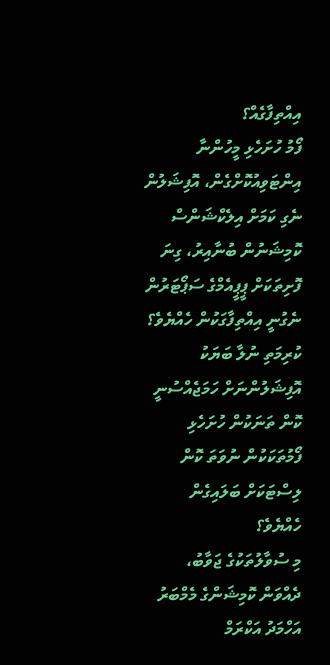އިއްތިފާގެއް؟
ފޯމު ހުށަހެޅި މީހުންނާ އިންޓަވިއުކޮށްގެން، އޮފިޝަލުން ނެގި ކަމަށް އިލެކްޝަންސް ކޮމިޝަނުން ބުނާއިރު، ގިނަ ފޮށިތަކަށް ޕީޕީއެމްގެ ސަޕޯޓަރުން ނެގުނީ އިއްތިފާގަކުން ހެއްޔެވެ؟ ކުރިމަތި ނުލާ ބަޔަކު އޮފިޝަލުންނަށް ހަމަޖެއްސުނީ ކޮން ތަނަކުން ހުށަހެޅި ފޯމުތަކަކުން ނުވަތަ ކޮން ލިސްޓަކަށް ބަލައިގެން ހެއްޔެވެ؟
މި ސުވާލުތަކުގެ ޖަވާބު، ދެއްވަން ކޮމިޝަންގެ މެމްބަރު އަހްމަދު އަކްރަމް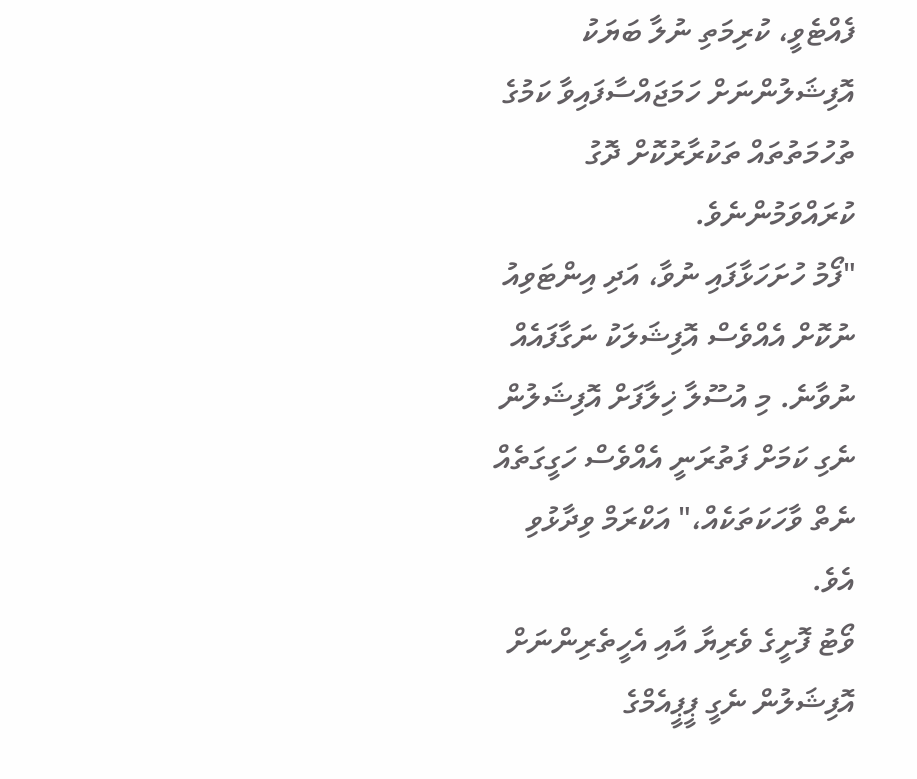ފެއްޓެވީ، ކުރިމަތި ނުލާ ބަޔަކު އޮފިޝަލުންނަށް ހަމަޖައްސާފައިވާ ކަމުގެ ތުހުމަތުތައް ތަކުރާރުކޮށް ދޮގު ކުރައްވަމުންނެވެ.
"ފޯމު ހުށަހަޅާފައި ނުވާ، އަދި އިންޓަވިއު ނުކޮށް އެއްވެސް އޮފިޝަލަކު ނަގާފައެއް ނުވާނެ. މި އުސޫލާ ޚިލާފަށް އޮފިޝަލުން ނެގި ކަމަށް ފަތުރަނީ އެއްވެސް ހަގީގަތެއް ނެތް ވާހަކަތަކެއް،" އަކްރަމް ވިދާޅުވި އެވެ.
ވޯޓު ފޮށީގެ ވެރިޔާ އާއި އެހީތެރިންނަށް އޮފިޝަލުން ނެގީ ޕީޕީއެމްގެ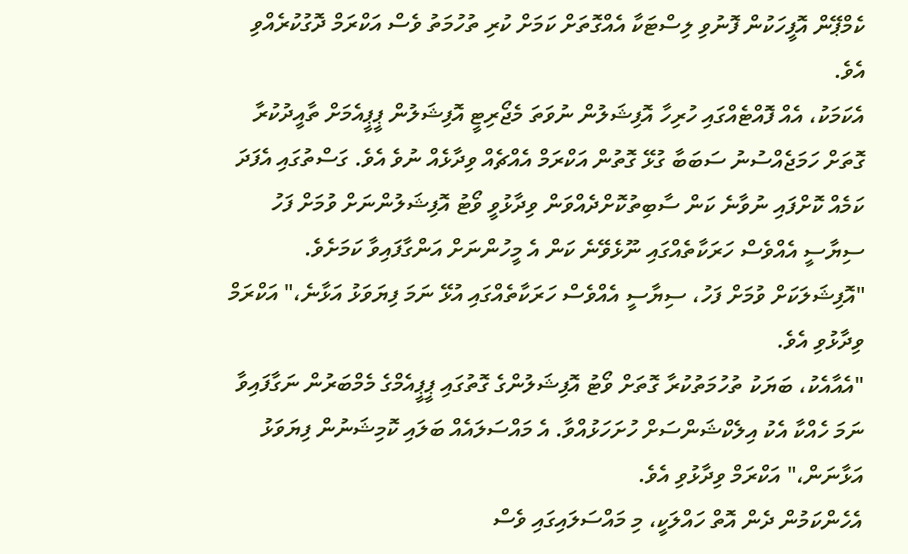ކެމްޕޭން އޮފީހަކުން ފޮނުވި ލިސްޓަކާ އެއްގޮތަށް ކަމަށް ކުރި ތުހުމަތު ވެސް އަކްރަމް ދޮގުކުރެއްވި އެވެ.
އެކަމަކު، އެއް ފޮއްޓެއްގައި ހުރިހާ އޮފިޝަލުން ނުވަތަ މެޖޯރިޓީ އޮފިޝަލުން ޕީޕީއެމަށް ތާއީދުކުރާ ގޮތަށް ހަމަޖެއްސުނު ސަބަބާ ގުޅޭ ގޮތުން އަކްރަމް އެއްޗެއް ވިދާޅެއް ނުވެ އެވެ. ގަސްތުގައި އެފަދަ ކަމެއް ކޮށްފައި ނުވާނެ ކަން ސާބިތުކޮށްދެއްވަން ވިދާޅުވީ ވޯޓު އޮފިޝަލުންނަށް ވުމަށް ފަހު ސިޔާސީ އެއްވެސް ހަރަކާތެއްގައި ނޫޅެވޭނެ ކަން އެ މީހުންނަށް އަންގާފައިވާ ކަމަށެވެ.
"އޮފިޝަލަކަށް ވުމަށް ފަހު، ސިޔާސީ އެއްވެސް ހަރަކާތެއްގައި އުޅޭ ނަމަ ފިޔަވަޅު އަޅާނެ،" އަކްރަމް ވިދާޅުވި އެވެ.
"އެއާއެކު، ބަޔަކު ތުހުމަތުކުރާ ގޮތަށް ވޯޓު އޮފިޝަލުންގެ ގޮތުގައި ޕީޕީއެމްގެ މެމްބަރުން ނަގާފައިވާ ނަމަ ހެއްކާ އެކު އިލެކްޝަންސަށް ހުށަހަޅުއްވާ. އެ މައްސަލައެއް ބަލައި ކޮމިޝަނުން ފިޔަވަޅު އަޅާނަން،" އަކްރަމް ވިދާޅުވި އެވެ.
އެހެންކަމުން ދެން އޮތް ހައްލަކީ، މި މައްސަލައިގައި ވެސް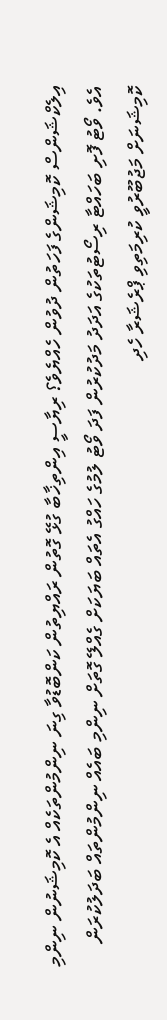އިލެކްޝަންސް ކޮމިޝަންގެ ފަހަތުން ދުވުން ހެއްޔެވެ؟ ރިޔާސީ އިންތިޚާބާ ގުޅޭ ގޮތުން ރައްޔިތުން ކަންބޮޑުވާ ގިނަ ނިންމުންތަކެއް އެ ކޮމިޝަނުން ނިންމި އެވެ. ވޯޓު ފޮށި ބަހައްޓާ ރިސޯޓުތަކުގެ އަދަދު މަދުކުރުން ފަދަ ވޯޓު ލުމުގެ ހައްގު އެތައް ބަޔަކަށް ގެއްލޭ ގޮތަށް ނިންމި ބައެއް ނިންމުންތައް ބަދަލުކުރަން ކޮމިޝަނަށް މަޖުބޫރުވީ ކުރިމަތިވި ޕްރެޝަރާ ހެދި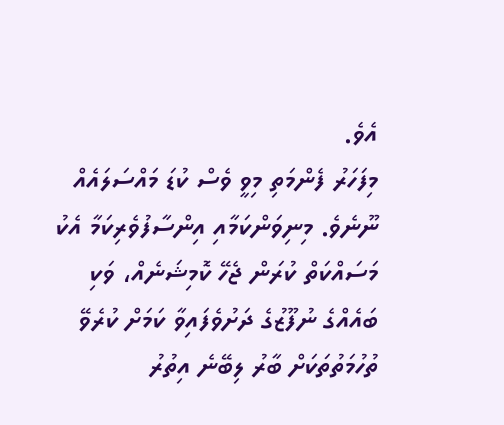އެވެ.
މިފަހަރު ފެންމަތި މިވީ ވެސް ކުޑަ މައްސަލައެއް ނޫނެވެ. މިނިވަންކަމާއި އިންސާފުވެރިކަމާ އެކު މަސައްކަތް ކުރަން ޖެހޭ ކޮމިޝަނެއް، ވަކި ބައެއްގެ ނުފޫޒުގެ ދަށުވެފައިވާ ކަމަށް ކުރެވޭ ތުހުމަތުތަކަށް ބާރު ލިބޭނެ އިތުރު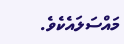މައްސަލައެކެވެ.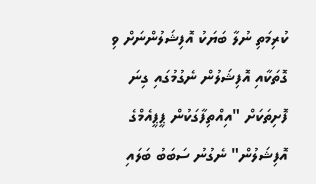ކުރިމަތި ނުލާ ބަޔަކު އޮފިޝަލުންނަށް ވި ގޮތަކާއި އޮފިޝަލުން ނެގުމުގައި ގިނަ ފޮށިތަކަށް "އިއްތިފާގަކުން ޕީޕީއެމްގެ އޮފިޝަލުން" ނެގުނު ސަބަބު ބަލައި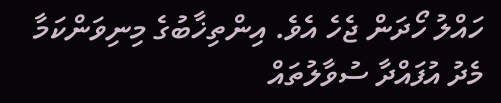ހައްލު ހޯދަން ޖެހެ އެވެ. އިންތިޚާބުގެ މިނިވަންކަމާ މެދު އުފައްދާ ސުވާލުތައް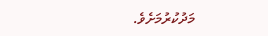މަދުކުރުމަށެވެ.